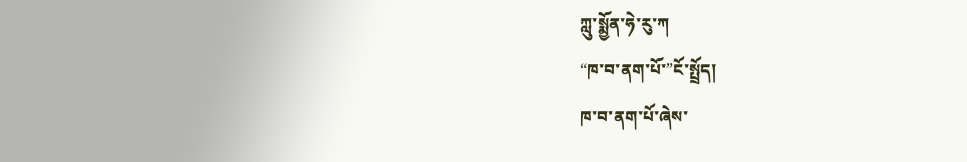ཀླུ་སྨྱོན་ཧེ་རུ་ཀ
“ཁ་བ་ནག་པོ་”ངོ་སྤྲོད།
ཁ་བ་ནག་པོ་ཞེས་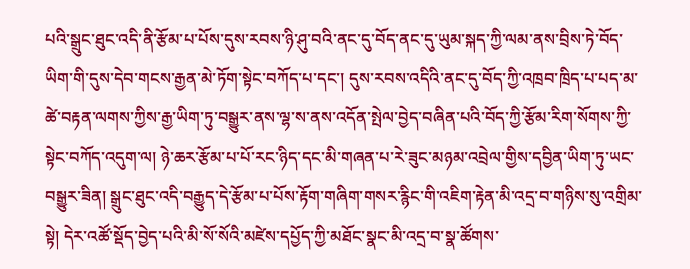པའི་སྒྲུང་ཐུང་འདི་ནི་རྩོམ་པ་པོས་དུས་རབས་ཉི་ཤུ་བའི་ནང་དུ་བོད་ནང་དུ་ཡུམ་སྐད་ཀྱི་ལམ་ནས་བྲིས་ཏེ་བོད་ཡིག་གི་དུས་དེབ་གངས་རྒྱན་མེ་ཏོག་སྟེང་བཀོད་པ་དང་། དུས་རབས་འདིའི་ནང་དུ་བོད་ཀྱི་འཁྲབ་ཁྲིད་པ་པད་མ་ཚེ་བརྟན་ལགས་ཀྱིས་རྒྱ་ཡིག་ཏུ་བསྒྱུར་ནས་ལྷ་ས་ནས་འདོན་སྤེལ་བྱེད་བཞིན་པའི་བོད་ཀྱི་རྩོམ་རིག་སོགས་ཀྱི་སྟེང་བཀོད་འདུག་ལ། ཉེ་ཆར་རྩོམ་པ་པོ་རང་ཉིད་དང་མི་གཞན་པ་རེ་ཟུང་མཉམ་འབྲེལ་གྱིས་དབྱིན་ཡིག་ཏུ་ཡང་བསྒྱུར་ཟིན། སྒྲུང་ཐུང་འདི་བརྒྱུད་དེ་རྩོམ་པ་པོས་རྟོག་གཞིག་གསར་རྙིང་གི་འཇིག་རྟེན་མི་འདྲ་བ་གཉིས་སུ་འགྲིམ་སྟེ། དེར་འཚོ་སྡོད་བྱེད་པའི་མི་སོ་སོའི་མཛེས་དཔྱོད་ཀྱི་མཐོང་སྣང་མི་འདྲ་བ་སྣ་ཚོགས་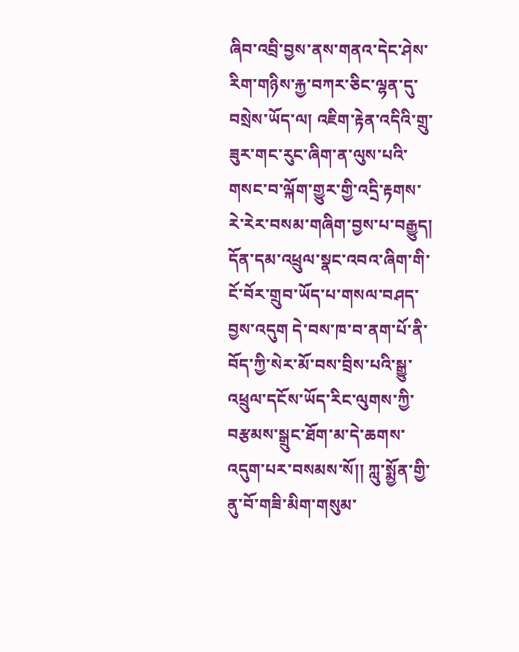ཞིབ་འབྲི་བྱས་ནས་གནའ་དེང་ཤེས་རིག་གཉིས་རྐྱ་བཀར་ཅིང་ལྷན་དུ་བསྲེས་ཡོད་ལ། འཇིག་རྟེན་འདིའི་གྲུ་ཟུར་གང་རུང་ཞིག་ན་ལུས་པའི་གསང་བ་ལྐོག་གྱུར་གྱི་འདྲི་རྟགས་རེ་རེར་བསམ་གཞིག་བྱས་པ་བརྒྱུད། དོན་དམ་འཕྲུལ་སྣང་འབའ་ཞིག་གི་ངོ་བོར་གྲུབ་ཡོད་པ་གསལ་བཤད་བྱས་འདུག དེ་བས་ཁ་བ་ནག་པོ་ནི་བོད་ཀྱི་སེར་མོ་བས་བྲིས་པའི་སྒྱུ་འཕྲུལ་དངོས་ཡོད་རིང་ལུགས་ཀྱི་བརྩམས་སྒྲུང་ཐོག་མ་དེ་ཆགས་འདུག་པར་བསམས་སོ།། ཀླུ་སྨྱོན་གྱི་ནུ་བོ་གཟི་མིག་གསུམ་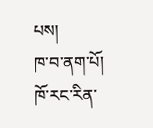པས།
ཁ་བ་ནག་པོ།
ཁོ་རང་རིན་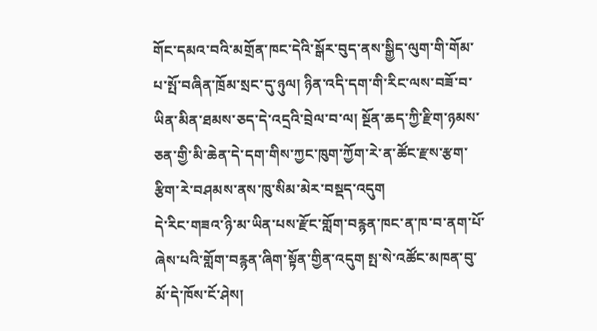གོང་དམའ་བའི་མགྲོན་ཁང་དེའི་སྒོར་བུད་ནས་སྒྱིད་ལུག་གི་གོམ་པ་སྤོ་བཞིན་ཁྲོམ་སྲང་དུ་ཉུལ། ཉིན་འདི་དག་གི་རིང་ལས་བཟོ་བ་ཡིན་མིན་ཐམས་ཅད་དེ་འདྲའི་བྲེལ་བ་ལ། སྔོན་ཆད་ཀྱི་རྫིག་ཉམས་ཅན་གྱི་མི་ཆེན་དེ་དག་གིས་ཀྱང་ཁུག་ཀྱོག་རེ་ན་ཚོང་རྫས་རྩག་རྩིག་རེ་བཤམས་ནས་ཁུ་སིམ་མེར་བསྡད་འདུག
དེ་རིང་གཟའ་ཉི་མ་ཡིན་པས་རྫོང་གློག་བརྙན་ཁང་ན་ཁ་བ་ནག་པོ་ཞེས་པའི་གློག་བརྙན་ཞིག་སྟོན་གྱིན་འདུག སྤ་སེ་འཚོང་མཁན་བུ་མོ་དེ་ཁོས་ངོ་ཤེས།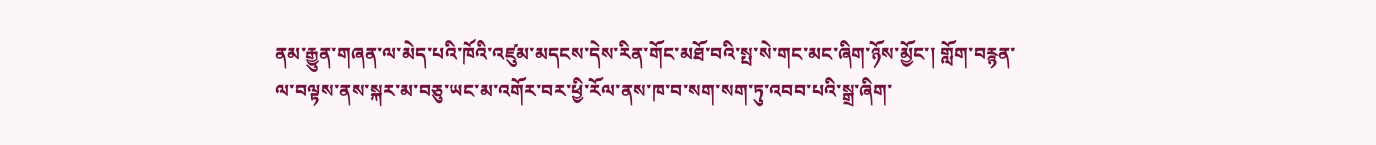ནམ་རྒྱུན་གཞན་ལ་མེད་པའི་ཁོའི་འཛུམ་མདངས་དེས་རིན་གོང་མཐོ་བའི་སྤ་སེ་གང་མང་ཞིག་ཉོས་མྱོང་། གློག་བརྙན་ལ་བལྟས་ནས་སྐར་མ་བཅུ་ཡང་མ་འགོར་བར་ཕྱི་རོལ་ནས་ཁ་བ་སག་སག་ཏུ་འབབ་པའི་སྒྲ་ཞིག་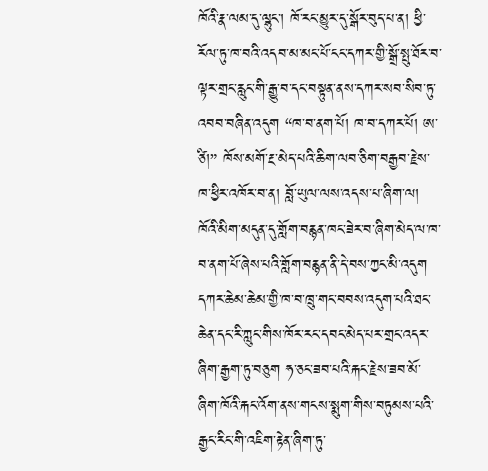ཁོའི་རྣ་ལམ་དུ་ལྷུང་། ཁོ་རང་མྱུར་དུ་སྒོར་བུད་པ་ན། ཕྱི་རོལ་ཏུ་ཁ་བའི་འདབ་མ་མང་པོ་ངང་དཀར་གྱི་སྒྲོ་སྤུ་ཐོར་བ་ལྟར་གྲང་རླུང་གི་རྒྱུ་བ་དང་བསྟུན་ནས་དཀར་སབ་སིབ་ཏུ་འབབ་བཞིན་འདུག “ཁ་བ་ནག་པོ། ཁ་བ་དཀར་པོ། ཨ་ཙི།” ཁོས་མགོ་རྔ་མེད་པའི་ཆིག་ལབ་ཅིག་བརྒྱབ་རྗེས་ཁ་ཕྱིར་འཁོར་བ་ན། བློ་ཡུལ་ལས་འདས་པ་ཞིག་ལ། ཁོའི་མིག་མདུན་དུ་གློག་བརྙན་ཁང་ཟེར་བ་ཞིག་མེད་ལ་ཁ་བ་ནག་པོ་ཞེས་པའི་གློག་བརྙན་ནི་དེ་བས་ཀྱང་མི་འདུག དཀར་ཆེམ་ཆེམ་གྱི་ཁ་བ་ཁྲུ་གང་བབས་འདུག་པའི་ཐང་ཆེན་དང་རི་ཀླུང་གིས་ཁོར་རང་དབང་མེད་པར་གྲང་འདར་ཞིག་རྒྱག་ཏུ་བཅུག ཧ་ཅང་ཟབ་པའི་རྐང་རྗེས་ཟབ་མོ་ཞིག་ཁོའི་རྐང་འོག་ནས་གངས་སྨུག་གིས་བཏུམས་པའི་རྒྱང་རིང་གི་འཇིག་རྟེན་ཞིག་ཏུ་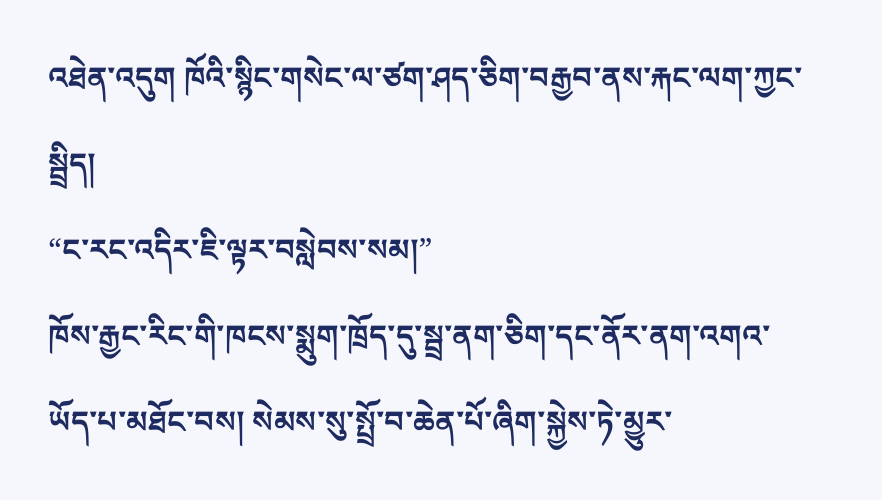འཐེན་འདུག ཁོའི་སྙིང་གསེང་ལ་ཙག་ཤད་ཅིག་བརྒྱབ་ནས་རྐང་ལག་ཀྱང་སྦྲིད།
“ང་རང་འདིར་ཇི་ལྟར་བསླེབས་སམ།”
ཁོས་རྒྱང་རིང་གི་ཁངས་སྨུག་ཁྲོད་དུ་སྦྲ་ནག་ཅིག་དང་ནོར་ནག་འགའ་ཡོད་པ་མཐོང་བས། སེམས་སུ་སྤྲོ་བ་ཆེན་པོ་ཞིག་སྐྱེས་ཏེ་མྱུར་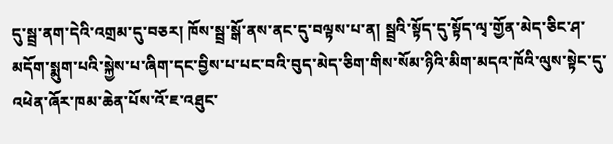དུ་སྦྲ་ནག་དེའི་འགྲམ་དུ་བཅར། ཁོས་སྦྲ་སྒོ་ནས་ནང་དུ་བལྟས་པ་ན། སྦྲའི་སྟོད་དུ་སྟོད་ལྭ་གྱོན་མེད་ཅིང་ཤ་མདོག་སྨུག་པའི་སྐྱེས་པ་ཞིག་དང་བྱིས་པ་པང་བའི་བུད་མེད་ཅིག་གིས་སོམ་ཉིའི་མིག་མདའ་ཁོའི་ལུས་སྟེང་དུ་འཕེན་ཞོར་ཁམ་ཆེན་པོས་འོ་ཇ་འཐུང་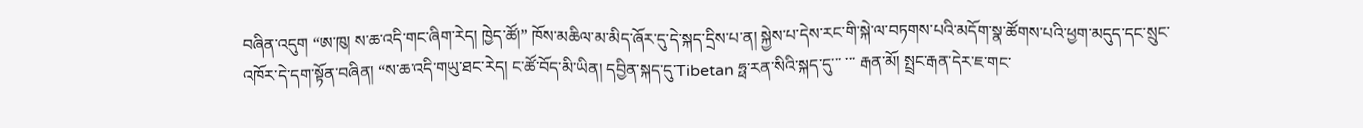བཞིན་འདུག “ཨ་ཁུ། ས་ཆ་འདི་གང་ཞིག་རེད། ཁྱེད་ཚོ།” ཁོས་མཆིལ་མ་མིད་ཞོར་དུ་དེ་སྐད་དྲིས་པ་ན། སྐྱེས་པ་དེས་རང་གི་སྐེ་ལ་བཏགས་པའི་མདོག་སྣ་ཚོགས་པའི་ཕྱག་མདུད་དང་སྲུང་འཁོར་དེ་དག་སྟོན་བཞིན། “ས་ཆ་འདི་གཡུ་ཐང་རེད། ང་ཚོ་བོད་མི་ཡིན། དབྱིན་སྐད་དུ་Tibetan ཧྥ་རན་སིའི་སྐད་དུ་་་ ་་་ རྒན་མོ། སྤྲང་རྒན་དེར་ཇ་གང་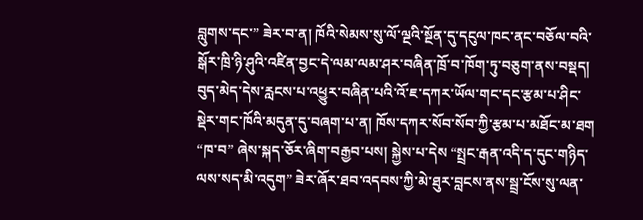བླུགས་དང་” ཟེར་བ་ན། ཁོའི་སེམས་སུ་ལོ་ལྔའི་སྔོན་དུ་དངུལ་ཁང་ནང་བཅོལ་བའི་སྒོར་ཁྲི་ཉི་ཤུའི་འཛིན་བྱང་དེ་ལམ་ལམ་ཤར་བཞིན་ཁྲོ་བ་ཁོག་ཏུ་བཅུག་ནས་བསྡད། བུད་མེད་དེས་རླངས་པ་འཕྱུར་བཞིན་པའི་འོ་ཇ་དཀར་ཡོལ་གང་དང་རྩམ་པ་ཤིང་སྡེར་གང་ཁོའི་མདུན་དུ་བཞག་པ་ན། ཁོས་དཀར་སོབ་སོབ་ཀྱི་རྩམ་པ་མཐོང་མ་ཐག “ཁ་བ” ཞེས་སྐད་ཅོར་ཞིག་བརྒྱབ་པས། སྐྱེས་པ་དེས “སྤྲང་རྒན་འདི་ད་དུང་གཉིད་ལས་སད་མི་འདུག” ཟེར་ཞོར་ཐབ་འདབས་ཀྱི་མེ་ཐུར་བླངས་ནས་སྦྲ་ངོས་སུ་ལན་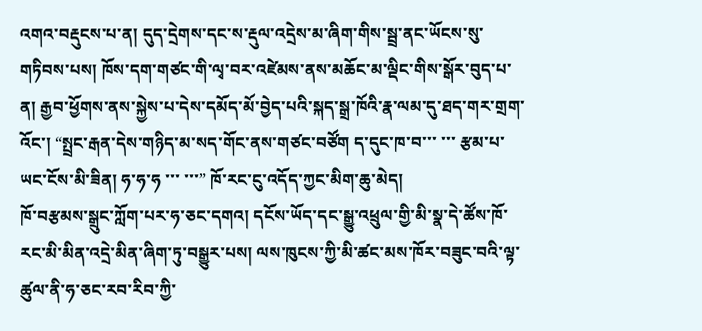འགའ་བརྡུངས་པ་ན། དུད་དྲེགས་དང་ས་རྡུལ་འདྲེས་མ་ཞིག་གིས་སྦྲ་ནང་ཡོངས་སུ་གཏིབས་པས། ཁོས་དག་གཙང་གི་ལྭ་བར་འཛེམས་ནས་མཆོང་མ་ལྡིང་གིས་སྒོར་བུད་པ་ན། རྒྱབ་ཕྱོགས་ནས་སྐྱེས་པ་དེས་དམོད་མོ་བྱེད་པའི་སྐད་སྒྲ་ཁོའི་རྣ་ལམ་དུ་ཐད་གར་གྲག་འོང་། “སྤྲང་རྒན་དེས་གཉིད་མ་སད་གོང་ནས་གཙང་བཙོག ད་དུང་ཁ་བ་་་ ་་་ རྩམ་པ་ཡང་ངོས་མི་ཟིན། ཧ་ཧ་ཧ ་་་ ་་་” ཁོ་རང་ངུ་འདོད་ཀྱང་མིག་ཆུ་མེད།
ཁོ་བརྩམས་སྒྲུང་ཀློག་པར་ཧ་ཅང་དགའ། དངོས་ཡོད་དང་སྒྱུ་འཕྲུལ་གྱི་མི་སྣ་དེ་ཚོས་ཁོ་རང་མི་མིན་འདྲེ་མིན་ཞིག་ཏུ་བསྒྱུར་པས། ལས་ཁུངས་ཀྱི་མི་ཚང་མས་ཁོར་བཟུང་བའི་ལྟ་ཚུལ་ནི་ཧ་ཅང་རབ་རིབ་ཀྱི་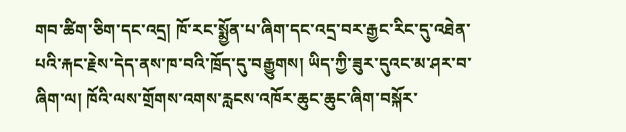གབ་ཚིག་ཅིག་དང་འདྲ། ཁོ་རང་སྨྱོན་པ་ཞིག་དང་འདྲ་བར་རྒྱང་རིང་དུ་འཐེན་པའི་རྐང་རྗེས་དེད་ནས་ཁ་བའི་ཁྲོད་དུ་བརྒྱུགས། ཡིད་ཀྱི་ཟུར་དུའང་མ་ཤར་བ་ཞིག་ལ། ཁོའི་ལས་གྲོགས་འགས་རླངས་འཁོར་ཆུང་ཆུང་ཞིག་བསྐོར་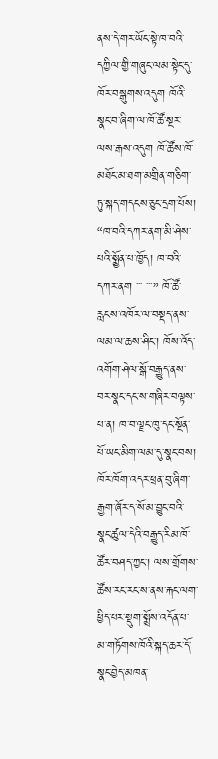ནས་དེ་གར་ཡོང་སྟེ་ཁ་བའི་དཀྱིལ་གྱི་གཞུང་ལམ་སྟེང་དུ་ཁོར་བསྒུགས་འདུག ཁོའི་སྣང་བ་ཞིག་ལ་ཁོ་ཚོ་སྔར་ལས་རྒས་འདུག ཁོ་ཚོས་ཁོ་མཐོང་མ་ཐག་མགྲིན་གཅིག་ཏུ་སྐད་གདངས་ཅུང་དྲག་པོས། “ཁ་བའི་དཀར་ནག་མི་ཤེས་པའི་སྨྱོན་པ་ཁྱོད། ཁ་བའི་དཀར་ནག ་་་ ་་་” ཁོ་ཚོ་རླངས་འཁོར་ལ་བསྡད་ནས་ལམ་ལ་ཆས་ཤིང་། ཁོས་འོད་འགོག་ཤེལ་སྒོ་བརྒྱུད་ནས་བར་སྣང་དང་ས་གཞིར་བལྟས་པ་ན། ཁ་བ་ལྗང་ཁུ་དང་སྔོན་པོ་ཡང་མིག་ལམ་དུ་སྣང་བས། ཁོར་ཁོག་འདར་ཕྲན་བུ་ཞིག་རྒྱག་ཞོར་ད་སོ་མ་བྱུང་བའི་སྣང་ཚུལ་དེའི་བརྒྱུད་རིམ་ཁོ་ཚོར་བཤད་ཀྱང་། ལས་གྲོགས་ཚོས་རང་རང་ས་ནས་རྐང་ལག་ཕྱིད་པར་སྡུག་སྨྲོས་འདོན་པ་མ་གཏོགས་ཁོའི་སྐད་ཆར་དོ་སྣང་བྱེད་མཁན་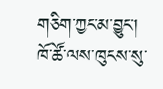གཅིག་ཀྱང་མ་བྱུང་། ཁོ་ཚོ་ལས་ཁུངས་སུ་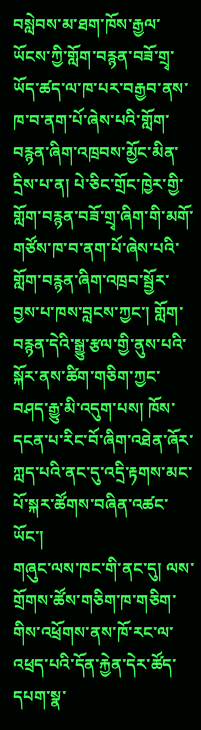བསླེབས་མ་ཐག་ཁོས་རྒྱལ་ཡོངས་ཀྱི་གློག་བརྙན་བཟོ་གྲྭ་ཡོད་ཚད་ལ་ཁ་པར་བརྒྱབ་ནས་ཁ་བ་ནག་པོ་ཞེས་པའི་གློག་བརྙན་ཞིག་འཁྲབས་མྱོང་མིན་དྲིས་པ་ན། པེ་ཅིང་གྲོང་ཁྱེར་གྱི་གློག་བརྙན་བཟོ་གྲྭ་ཞིག་གི་མགོ་གཙོས་ཁ་བ་ནག་པོ་ཞེས་པའི་གློག་བརྙན་ཞིག་འཁྲབ་སྦྱོར་བྱས་པ་ཁས་བླངས་ཀྱང་། གློག་བརྙན་དེའི་སྒྱུ་རྩལ་གྱི་ནུས་པའི་སྐོར་ནས་ཚིག་གཅིག་ཀྱང་བཤད་རྒྱུ་མི་འདུག་པས། ཁོས་དངན་པ་རིང་བོ་ཞིག་འཐེན་ཞོར་ཀླད་པའི་ནང་དུ་འདྲི་རྟགས་མང་པོ་སྐར་ཚོགས་བཞིན་འཚང་ཡོང་།
གཞུང་ལས་ཁང་གི་ནང་དུ། ལས་གྲོགས་ཚོས་གཅིག་ཁ་གཅིག་གིས་འཕྲོགས་ནས་ཁོ་རང་ལ་འཕྲད་པའི་དོན་རྐྱེན་དེར་ཚོད་དཔག་སྣ་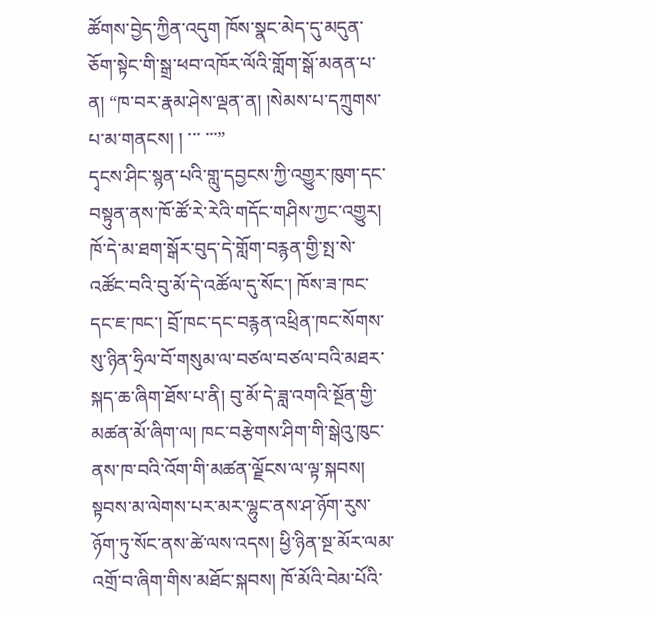ཚོགས་བྱེད་ཀྱིན་འདུག ཁོས་སྣང་མེད་དུ་མདུན་ཅོག་སྟེང་གི་སྒྲ་ཕབ་འཁོར་ལོའི་གློག་སྒོ་མནན་པ་ན། “ཁ་བར་རྣམ་ཤེས་ལྡན་ན། །སེམས་པ་དཀྲུགས་པ་མ་གནངས། ། ་་་ ་་་”
དྭངས་ཤིང་སྙན་པའི་གླུ་དབྱངས་ཀྱི་འགྱུར་ཁུག་དང་བསྟུན་ནས་ཁོ་ཚོ་རེ་རེའི་གདོང་གཤིས་ཀྱང་འགྱུར། ཁོ་དེ་མ་ཐག་སྒོར་བུད་དེ་གློག་བརྙན་གྱི་སྤ་སེ་འཚོང་བའི་བུ་མོ་དེ་འཚོལ་དུ་སོང་། ཁོས་ཟ་ཁང་དང་ཇ་ཁང་། བྲོ་ཁང་དང་བརྙན་འཕྲིན་ཁང་སོགས་སུ་ཉིན་ཧྲིལ་བོ་གསུམ་ལ་བཙལ་བཙལ་བའི་མཐར་སྐད་ཆ་ཞིག་ཐོས་པ་ནི། བུ་མོ་དེ་ཟླ་འགའི་སྔོན་གྱི་མཚན་མོ་ཞིག་ལ། ཁང་བརྩེགས་ཤིག་གི་སྒེའུ་ཁུང་ནས་ཁ་བའི་འོག་གི་མཚན་ལྗོངས་ལ་ལྟ་སྐབས། སྟབས་མ་ལེགས་པར་མར་ལྷུང་ནས་ཤ་ཉོག་རུས་ཉོག་ཏུ་སོང་ནས་ཚེ་ལས་འདས། ཕྱི་ཉིན་སྔ་མོར་ལམ་འགྲོ་བ་ཞིག་གིས་མཐོང་སྐབས། ཁོ་མོའི་བེམ་པོའི་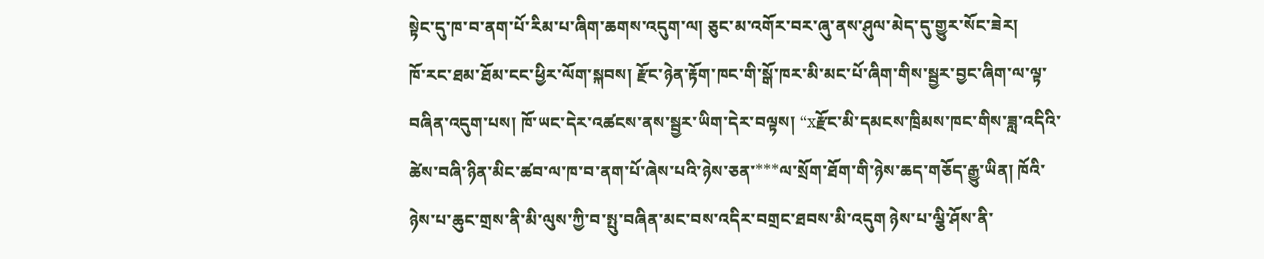སྟེང་དུ་ཁ་བ་ནག་པོ་རིམ་པ་ཞིག་ཆགས་འདུག་ལ། ཅུང་མ་འགོར་བར་ཞུ་ནས་ཤུལ་མེད་དུ་གྱུར་སོང་ཟེར།
ཁོ་རང་ཐམ་ཐོམ་ངང་ཕྱིར་ལོག་སྐབས། རྫོང་ཉེན་རྟོག་ཁང་གི་སྒོ་ཁར་མི་མང་པོ་ཞིག་གིས་སྦྱར་བྱང་ཞིག་ལ་ལྟ་བཞིན་འདུག་པས། ཁོ་ཡང་དེར་འཚངས་ནས་སྦྱར་ཡིག་དེར་བལྟས། “xརྫོང་མི་དམངས་ཁྲིམས་ཁང་གིས་ཟླ་འདིའི་ཚེས་བཞི་ཉིན་མིང་ཚབ་ལ་ཁ་བ་ནག་པོ་ཞེས་པའི་ཉེས་ཅན་***ལ་སྲོག་ཐོག་གི་ཉེས་ཆད་གཅོད་རྒྱུ་ཡིན། ཁོའི་ཉེས་པ་ཆུང་གྲས་ནི་མི་ལུས་ཀྱི་བ་སྤུ་བཞིན་མང་བས་འདིར་བགྲང་ཐབས་མི་འདུག ཉེས་པ་ལྕི་ཤོས་ནི་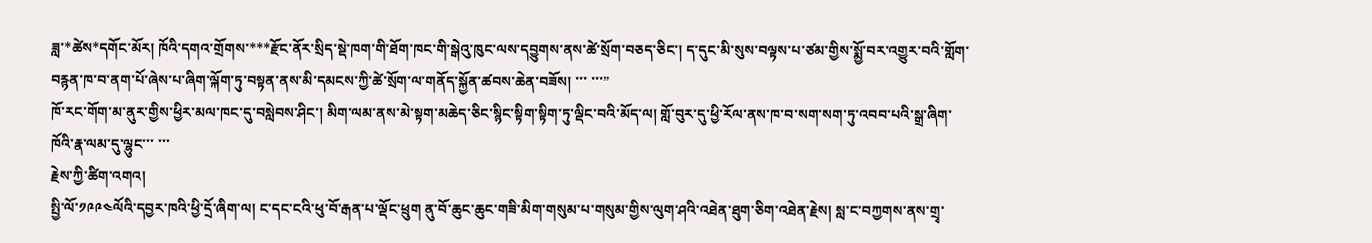ཟླ་*ཚེས*དགོང་མོར། ཁོའི་དགའ་གྲོགས་***རྫོང་ནོར་སྲིད་སྡེ་ཁག་གི་ཐོག་ཁང་གི་སྒེའུ་ཁུང་ལས་དབྱུགས་ནས་ཚེ་སྲོག་བཅད་ཅིང་། ད་དུང་མི་སུས་བལྟས་པ་ཙམ་གྱིས་སྨྱོ་བར་འགྱུར་བའི་གློག་བརྙན་ཁ་བ་ནག་པོ་ཞེས་པ་ཞིག་ལྐོག་ཏུ་བསྟན་ནས་མི་དམངས་ཀྱི་ཚེ་སྲོག་ལ་གནོད་སྐྱོན་ཚབས་ཆེན་བཟོས། ་་་ ་་་”
ཁོ་རང་གོག་མ་ནུར་གྱིས་ཕྱིར་མལ་ཁང་དུ་བསླེབས་ཤིང་། མིག་ལམ་ནས་མེ་སྟག་མཆེད་ཅིང་སྙིང་སྟིག་སྟིག་ཏུ་ལྡིང་བའི་མོད་ལ། གློ་བུར་དུ་ཕྱི་རོལ་ནས་ཁ་བ་སག་སག་ཏུ་འབབ་པའི་སྒྲ་ཞིག་ཁོའི་རྣ་ལམ་དུ་ལྷུང་་་ ་་་
རྗེས་ཀྱི་ཚིག་འགའ།
སྤྱི་ལོ་༡༩༩༤ལོའི་དབྱར་ཁའི་ཕྱི་དྲོ་ཞིག་ལ། ང་དང་ངའི་ཕུ་བོ་རྒན་པ་ལྡོང་ཕྲུག ནུ་བོ་ཆུང་ཆུང་གཟི་མིག་གསུམ་པ་གསུམ་གྱིས་ལུག་ཤའི་འཐེན་ཐུག་ཅིག་འཐེན་རྗེས། སླ་ང་བཀྱགས་ནས་གྲྭ་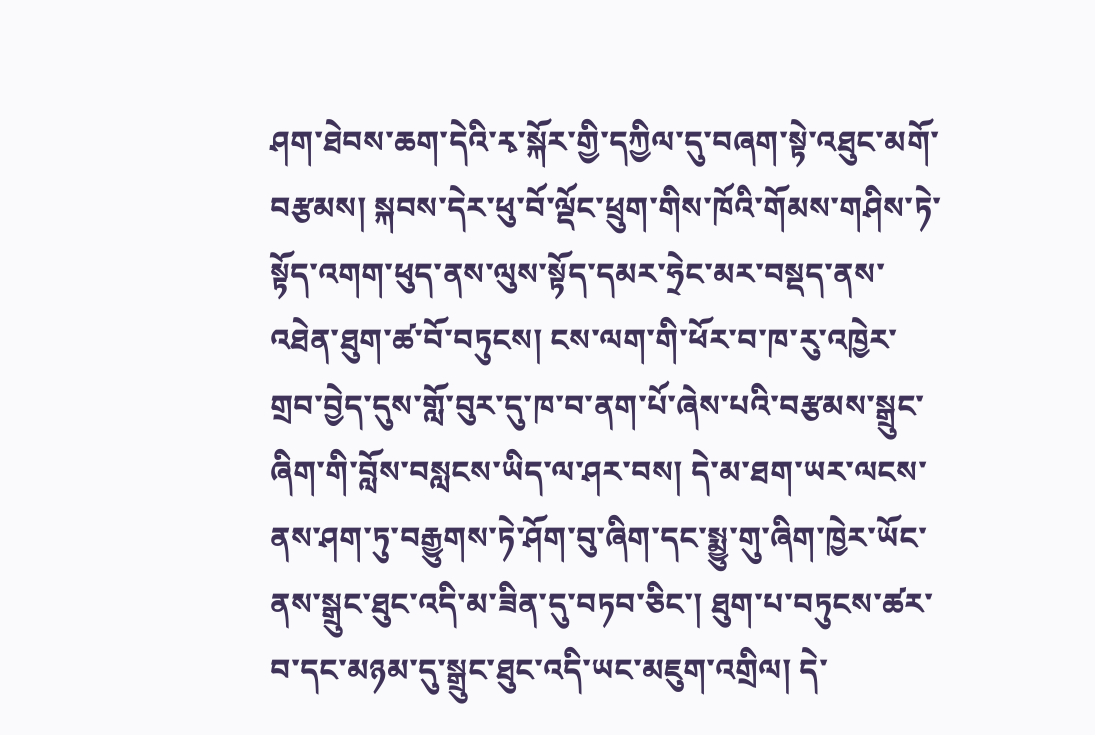ཤག་ཐེབས་ཆག་དེའི་རྭ་སྐོར་གྱི་དཀྱིལ་དུ་བཞག་སྟེ་འཐུང་མགོ་བརྩམས། སྐབས་དེར་ཕུ་བོ་ལྡོང་ཕྲུག་གིས་ཁོའི་གོམས་གཤིས་ཏེ་སྟོད་འགག་ཕུད་ནས་ལུས་སྟོད་དམར་ཧྲེང་མར་བསྡད་ནས་འཐེན་ཐུག་ཚ་བོ་བཏུངས། ངས་ལག་གི་ཕོར་བ་ཁ་རུ་འཁྱེར་གྲབ་བྱེད་དུས་གློ་བུར་དུ་ཁ་བ་ནག་པོ་ཞེས་པའི་བརྩམས་སྒྲུང་ཞིག་གི་བློས་བསླངས་ཡིད་ལ་ཤར་བས། དེ་མ་ཐག་ཡར་ལངས་ནས་ཤག་ཏུ་བརྒྱུགས་ཏེ་ཤོག་བུ་ཞིག་དང་སྨྱུ་གུ་ཞིག་ཁྱེར་ཡོང་ནས་སྒྲུང་ཐུང་འདི་མ་ཟིན་དུ་བཏབ་ཅིང་། ཐུག་པ་བཏུངས་ཚར་བ་དང་མཉམ་དུ་སྒྲུང་ཐུང་འདི་ཡང་མཇུག་འགྲིལ། དེ་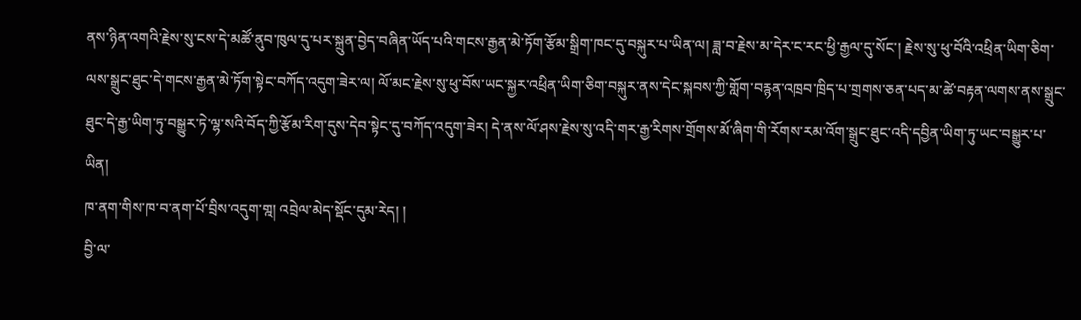ནས་ཉིན་འགའི་རྗེས་སུ་ངས་དེ་མཚོ་ནུབ་ཁུལ་དུ་པར་སྐྲུན་བྱེད་བཞིན་ཡོད་པའི་གངས་རྒྱན་མེ་ཏོག་རྩོམ་སྒྲིག་ཁང་དུ་བསྐུར་པ་ཡིན་ལ། ཟླ་བ་རྗེས་མ་དེར་ང་རང་ཕྱི་རྒྱལ་དུ་སོང་། རྗེས་སུ་ཕུ་བོའི་འཕྲིན་ཡིག་ཅིག་ལས་སྒྲུང་ཐུང་དེ་གངས་རྒྱན་མེ་ཏོག་སྟེང་བཀོད་འདུག་ཟེར་ལ། ལོ་མང་རྗེས་སུ་ཕུ་བོས་ཡང་སྐྱར་འཕྲིན་ཡིག་ཅིག་བསྐུར་ནས་དེང་སྐབས་ཀྱི་གློག་བརྙན་འཁྲབ་ཁྲིད་པ་གྲགས་ཅན་པད་མ་ཚེ་བརྟན་ལགས་ནས་སྒྲུང་ཐུང་དེ་རྒྱ་ཡིག་ཏུ་བསྒྱུར་ཏེ་ལྷ་སའི་བོད་ཀྱི་རྩོམ་རིག་དུས་དེབ་སྟེང་དུ་བཀོད་འདུག་ཟེར། དེ་ནས་ལོ་ཤས་རྗེས་སུ་འདི་གར་རྒྱ་རིགས་གྲོགས་མོ་ཞིག་གི་རོགས་རམ་འོག་སྒྲུང་ཐུང་འདི་དབྱིན་ཡིག་ཏུ་ཡང་བསྒྱུར་པ་ཡིན།
ཁ་ནག་གིས་ཁ་བ་ནག་པོ་བྲིས་འདུག་གྰ། འབྲེལ་མེད་སྡོང་དུམ་རེད། །
བྱི་ལ་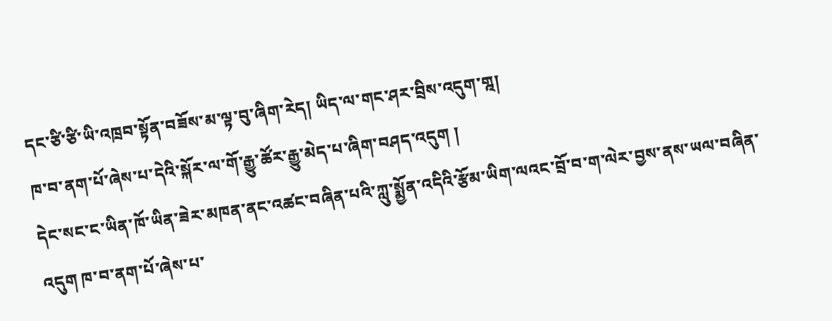དང་ཙི་ཙི་ཡི་འཁྲབ་སྟོན་བཟོས་མ་ལྟ་བུ་ཞིག་རེད། ཡིད་ལ་གང་ཤར་བྲིས་འདུག་གྰ།
ཁ་བ་ནག་པོ་ཞེས་པ་དེའི་སྐོར་ལ་གོ་རྒྱུ་ཚོར་རྒྱུ་མེད་པ་ཞིག་བཤད་འདུག །
དེང་སང་ང་ཡིན་ཁོ་ཡིན་ཟེར་མཁན་ནང་འཚང་བཞིན་པའི་ཀླུ་སྨྱོན་འདིའི་རྩོམ་ཡིག་ལའང་བྲོ་བ་ག་ལེར་བྱས་ནས་ཡལ་བཞིན་འདུག ཁ་བ་ནག་པོ་ཞེས་པ་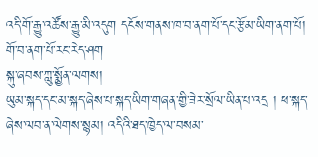འདི་གོ་རྒྱུ་འཚོས་རྒྱུ་མི་འདུག དངོས་གནས་ཁ་བ་ནག་པོ་དང་རྩོམ་ཡིག་ནག་པོ། གོ་བ་ནག་པོ་རང་རེད་ཤག
སྐུ་ཞབས་ཀླུ་སྨྱོན་ལགས།
ཡུམ་སྐད་དང་མ་སྐད་ཞེས་པ་སྐད་ཡིག་གཞན་གྱི་ཟེར་སྲོལ་ཡིན་པ་འདྲ ། ཕ་སྐད་ཞེས་ལབ་ན་ལེགས་སྙམ། འདིའི་ཐད་ཁྱེད་ལ་བསམ་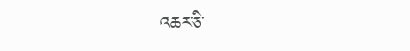འཆར་ཅི་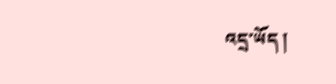འདྲ་ཡོད །